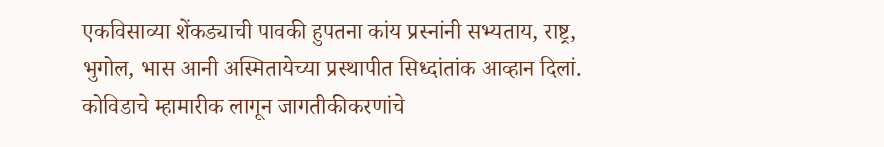एकविसाव्या शेंकड्याची पावकी हुपतना कांय प्रस्नांनी सभ्यताय, राष्ट्र, भुगोल, भास आनी अस्मितायेच्या प्रस्थापीत सिध्दांतांक आव्हान दिलां. कोविडाचे म्हामारीक लागून जागतीकीकरणांचे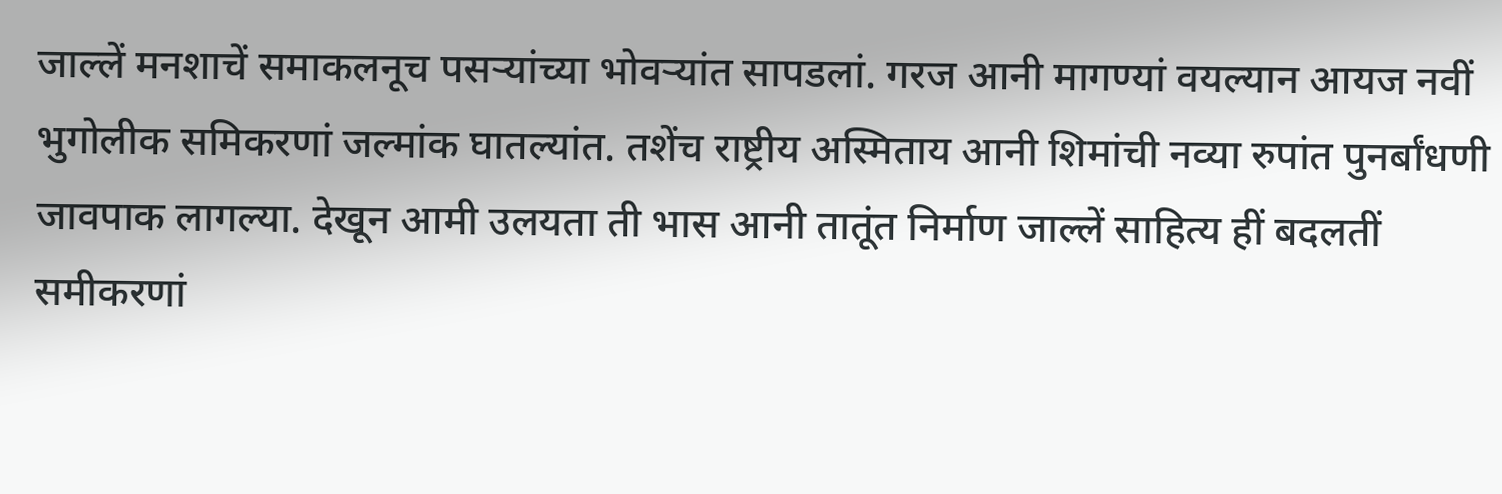जाल्लें मनशाचें समाकलनूच पसऱ्यांच्या भोवऱ्यांत सापडलां. गरज आनी मागण्यां वयल्यान आयज नवीं भुगोलीक समिकरणां जल्मांक घातल्यांत. तशेंच राष्ट्रीय अस्मिताय आनी शिमांची नव्या रुपांत पुनर्बांधणी जावपाक लागल्या. देखून आमी उलयता ती भास आनी तातूंत निर्माण जाल्लें साहित्य हीं बदलतीं समीकरणां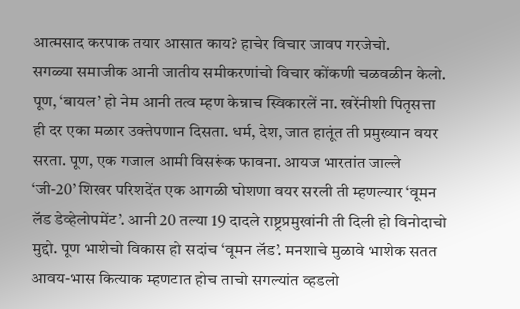आत्मसाद करपाक तयार आसात काय? हाचेर विचार जावप गरजेचो.
सगळ्या समाजीक आनी जातीय समीकरणांचो विचार कोंकणी चळवळीन केलो. पूण, ‘बायल’ हो नेम आनी तत्व म्हण केन्नाच स्विकारलें ना. खरेंनीशी पितृसत्ता ही दर एका मळार उक्तेपणान दिसता. धर्म, देश, जात हातूंत ती प्रमुख्यान वयर सरता. पूण, एक गजाल आमी विसरूंक फावना. आयज भारतांत जाल्ले ‘जी-20’ शिखर परिशदेंत एक आगळी घोशणा वयर सरली ती म्हणल्यार ‘वूमन लॅड डेव्हेलोपमेंट’. आनी 20 तल्या 19 दादले राष्ट्रप्रमुखांनी ती दिली हो विनोदाचो मुद्दो. पूण भाशेचो विकास हो सदांच ‘वूमन लॅड’. मनशाचे मुळावे भाशेक सतत आवय-भास कित्याक म्हणटात होच ताचो सगल्यांत व्हडलो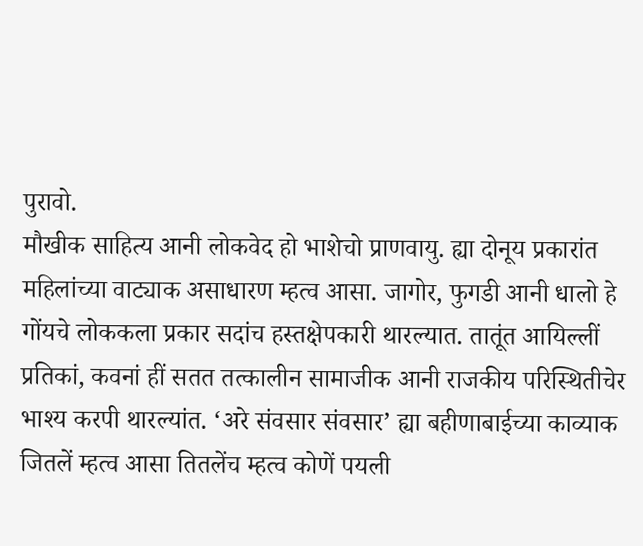पुरावो.
मौखीक साहित्य आनी लोकवेद हो भाशेचो प्राणवायु. ह्या दोनूय प्रकारांत महिलांच्या वाट्याक असाधारण म्हत्व आसा. जागोर, फुगडी आनी धालो हे गोंयचे लोककला प्रकार सदांच हस्तक्षेपकारी थारल्यात. तातूंत आयिल्लीं प्रतिकां, कवनां हीं सतत तत्कालीन सामाजीक आनी राजकीय परिस्थितीचेर भाश्य करपी थारल्यांत. ‘अरे संवसार संवसार’ ह्या बहीणाबाईच्या काव्याक जितलें म्हत्व आसा तितलेंच म्हत्व कोणें पयली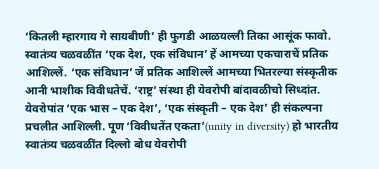‘कितली म्हारगाय गे सायबीणी’ ही फुगडी आळयल्ली तिका आसूंक फावो.
स्वातंत्र्य चळवळींत ‘एक देश, एक संविधान’ हें आमच्या एकचाराचें प्रतिक आशिल्लें. ‘एक संविधान’ जें प्रतिक आशिल्लें आमच्या भितरल्या संस्कृतीक आनी भाशीक विवीधतेचें. ‘राष्ट्र’ संस्था ही येवरोपी बांदावळीचो सिध्दांत. येवरोपांत ‘एक भास – एक देश’, ‘एक संस्कृती – एक देश’ ही संकल्पना प्रचलीत आशिल्ली. पूण ‘विवीधतेंत एकता’(unity in diversity) हो भारतीय स्वातंत्र्य चळवळींत दिल्लो बोध येवरोपी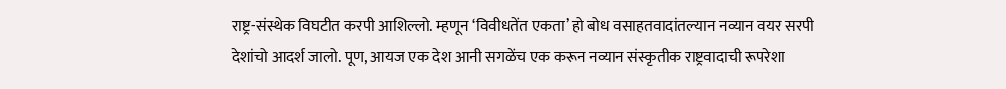राष्ट्र-संस्थेक विघटीत करपी आशिल्लो. म्हणून ‘विवीधतेंत एकता’ हो बोध वसाहतवादांतल्यान नव्यान वयर सरपी देशांचो आदर्श जालो. पूण, आयज एक देश आनी सगळेंच एक करून नव्यान संस्कृतीक राष्ट्रवादाची रूपरेशा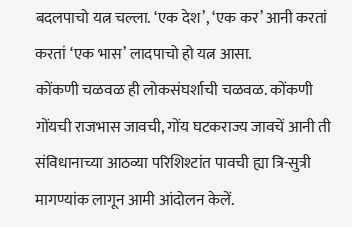बदलपाचो यत्न चल्ला. ‘एक देश’, ‘एक कर’ आनी करतां करतां ‘एक भास’ लादपाचो हो यत्न आसा.
कोंकणी चळवळ ही लोकसंघर्शाची चळवळ. कोंकणी गोंयची राजभास जावची, गोंय घटकराज्य जावचें आनी ती संविधानाच्या आठव्या परिशिश्टांत पावची ह्या त्रि-सुत्री मागण्यांक लागून आमी आंदोलन केलें.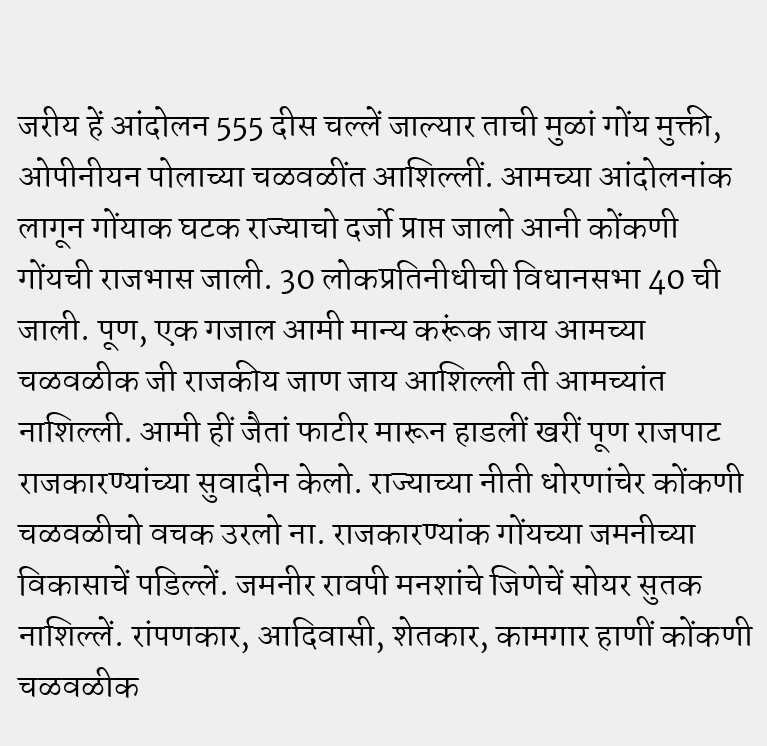जरीय हें आंदोलन 555 दीस चल्लें जाल्यार ताची मुळां गोंय मुक्ती, ओपीनीयन पोलाच्या चळवळींत आशिल्लीं. आमच्या आंदोलनांक लागून गोंयाक घटक राज्याचो दर्जो प्राप्त जालो आनी कोंकणी गोंयची राजभास जाली. 30 लोकप्रतिनीधीची विधानसभा 40 ची जाली. पूण, एक गजाल आमी मान्य करूंक जाय आमच्या चळवळीक जी राजकीय जाण जाय आशिल्ली ती आमच्यांत नाशिल्ली. आमी हीं जैतां फाटीर मारून हाडलीं खरीं पूण राजपाट राजकारण्यांच्या सुवादीन केलो. राज्याच्या नीती धोरणांचेर कोंकणी चळवळीचो वचक उरलो ना. राजकारण्यांक गोंयच्या जमनीच्या विकासाचें पडिल्लें. जमनीर रावपी मनशांचे जिणेचें सोयर सुतक नाशिल्लें. रांपणकार, आदिवासी, शेतकार, कामगार हाणीं कोंकणी चळवळीक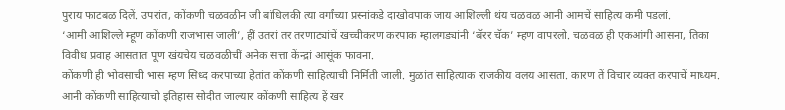पुराय फाटबळ दिलें. उपरांत, कोंकणी चळवळीन जी बांधिलकी त्या वर्गांच्या प्रस्नांकडे दाखोवपाक जाय आशिल्ली थंय चळवळ आनी आमचें साहित्य कमी पडलां.
‘आमी आशिल्ले म्हूण कोंकणी राजभास जाली’, हीं उतरां तर तरणाट्यांचें खच्चीकरण करपाक म्हालगड्यांनी ‘बॅरर चॅक’ म्हण वापरलो. चळवळ ही एकआंगी आसना, तिका विवीध प्रवाह आसतात पूण खंयचेय चळवळीचीं अनेक सत्ता केंन्द्रां आसूंक फावना.
कोंकणी ही भोवसाची भास म्हण सिध्द करपाच्या हेतांत कोंकणी साहित्याची निर्मिती जाली. मुळांत साहित्याक राजकीय वलय आसता. कारण तें विचार व्यक्त करपाचें माध्यम. आनी कोंकणी साहित्याचो इतिहास सोदीत जाल्यार कोंकणी साहित्य हें खर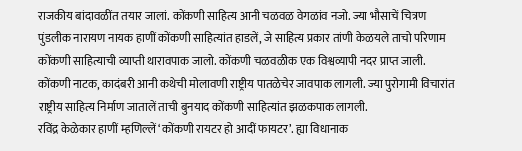राजकीय बांदावळींत तयार जालां. कोंकणी साहित्य आनी चळवळ वेगळांव नजो. ज्या भौसाचें चित्रण पुंडलीक नारायण नायक हाणीं कोंकणी साहित्यांत हाडलें, जे साहित्य प्रकार तांणी केळयले ताचो परिणाम कोंकणी साहित्याची व्याप्ती थारावपाक जालो. कोंकणी चळवळीक एक विश्वव्यापी नदर प्राप्त जाली. कोंकणी नाटक, कादंबरी आनी कथेची मोलावणी राष्ट्रीय पातळेचेर जावपाक लागली. ज्या पुरोगामी विचारांत राष्ट्रीय साहित्य निर्माण जातालें ताची बुनयाद कोंकणी साहित्यांत झळकपाक लागली.
रविंद्र केळेकार हाणीं म्हणिल्लें ‘कोंकणी रायटर हो आदीं फायटर’. ह्या विधानाक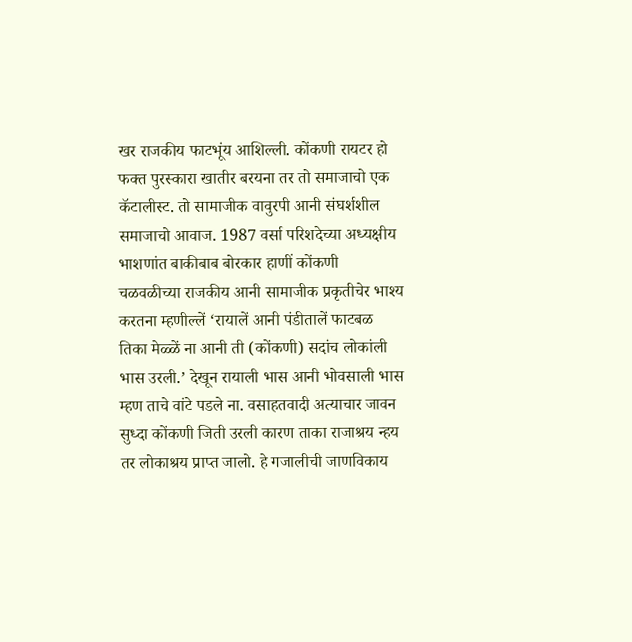खर राजकीय फाटभूंय आशिल्ली. कोंकणी रायटर हो फक्त पुरस्कारा खातीर बरयना तर तो समाजाचो एक कॅटालीस्ट. तो सामाजीक वावुरपी आनी संघर्शशील समाजाचो आवाज. 1987 वर्सा परिशदेच्या अध्यक्षीय भाशणांत बाकीबाब बोरकार हाणीं कोंकणी चळवळीच्या राजकीय आनी सामाजीक प्रकृतीचेर भाश्य करतना म्हणील्लें ‘रायालें आनी पंडीतालें फाटबळ तिका मेळ्ळें ना आनी ती (कोंकणी) सदांच लोकांली भास उरली.’ देखून रायाली भास आनी भोवसाली भास म्हण ताचे वांटे पडले ना. वसाहतवादी अत्याचार जावन सुध्दा कोंकणी जिती उरली कारण ताका राजाश्रय न्हय तर लोकाश्रय प्राप्त जालो. हे गजालीची जाणविकाय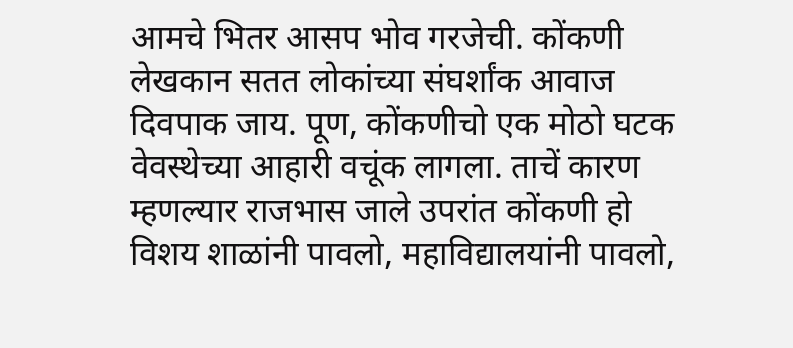आमचे भितर आसप भोव गरजेची. कोंकणी लेखकान सतत लोकांच्या संघर्शांक आवाज दिवपाक जाय. पूण, कोंकणीचो एक मोठो घटक वेवस्थेच्या आहारी वचूंक लागला. ताचें कारण म्हणल्यार राजभास जाले उपरांत कोंकणी हो विशय शाळांनी पावलो, महाविद्यालयांनी पावलो,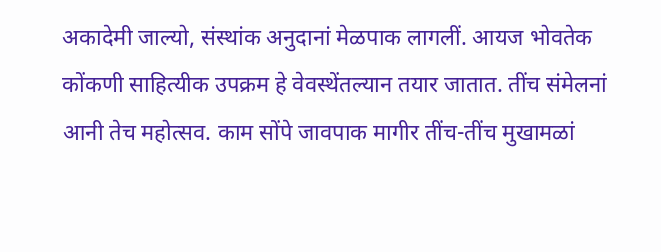अकादेमी जाल्यो, संस्थांक अनुदानां मेळपाक लागलीं. आयज भोवतेक कोंकणी साहित्यीक उपक्रम हे वेवस्थेंतल्यान तयार जातात. तींच संमेलनां आनी तेच महोत्सव. काम सोंपे जावपाक मागीर तींच-तींच मुखामळां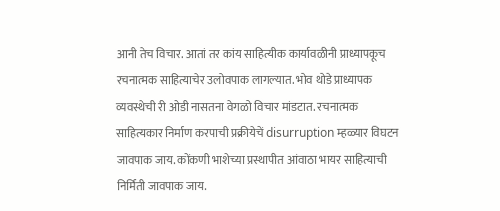आनी तेच विचार. आतां तर कांय साहित्यीक कार्यावळीनी प्राध्यापकूच रचनात्मक साहित्याचेर उलोवपाक लागल्यात. भोव थोडे प्राध्यापक व्यवस्थेची री ओडी नासतना वेगळो विचार मांडटात. रचनात्मक साहित्यकार निर्माण करपाची प्रक्रीयेचें disurruption म्हळ्यार विघटन जावपाक जाय. कोंकणी भाशेच्या प्रस्थापीत आंवाठा भायर साहित्याची निर्मिती जावपाक जाय.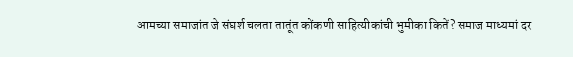आमच्या समाजांत जे संघर्श चलता तातूंत कोंकणी साहित्यीकांची भुमीका कितें? समाज माध्यमां दर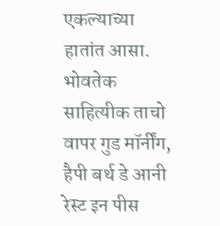एकल्याच्या हातांत आसा. भोवतेक साहित्यीक ताचो वापर गुड मॉर्नींग, हैपी बर्थ डे आनी रेस्ट इन पीस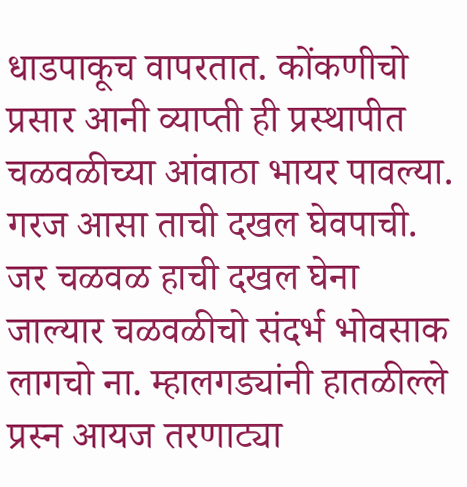धाडपाकूच वापरतात. कोंकणीचो प्रसार आनी व्याप्ती ही प्रस्थापीत चळवळीच्या आंवाठा भायर पावल्या. गरज आसा ताची दखल घेवपाची. जर चळवळ हाची दखल घेना जाल्यार चळवळीचो संदर्भ भोवसाक लागचो ना. म्हालगड्यांनी हातळील्ले प्रस्न आयज तरणाट्या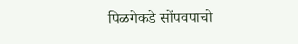पिळगेकडे सोंपवपाचो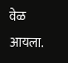वेळ आयला.